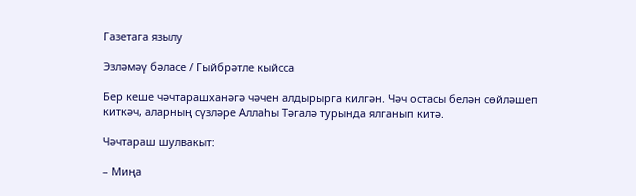Газетага язылу

Эзләмәү бәласе / Гыйбрәтле кыйсса

Бер кеше чәчтарашханәгә чәчен алдырырга килгән. Чәч остасы белән сөйләшеп киткәч, аларның сүзләре Аллаһы Тәгалә турында ялганып китә.

Чәчтараш шулвакыт:

– Миңа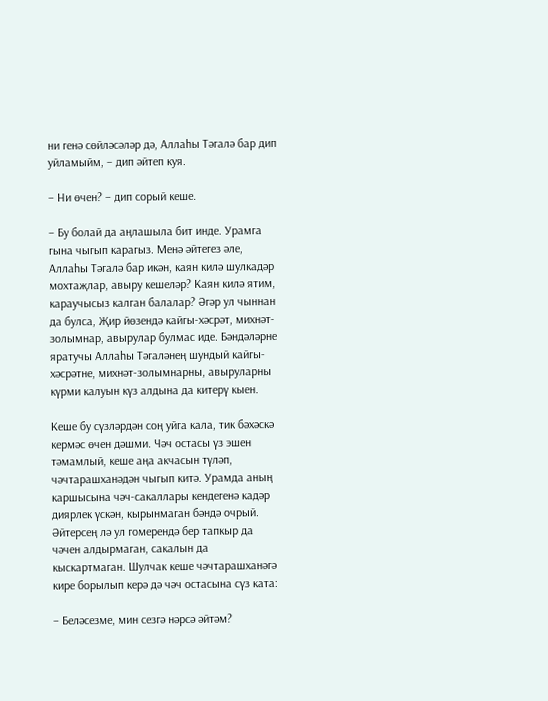ни генә сөйләсәләр дә, Аллаһы Тәгалә бар дип уйламыйм, – дип әйтеп куя.

– Ни өчен? – дип сорый кеше.

– Бу болай да аңлашыла бит инде. Урамга гына чыгып карагыз. Менә әйтегез әле, Аллаһы Тәгалә бар икән, каян килә шулкадәр мохтаҗлар, авыру кешеләр? Каян килә ятим, караучысыз калган балалар? Әгәр ул чыннан да булса, Җир йөзендә кайгы-хәсрәт, михнәт-золымнар, авырулар булмас иде. Бәндәләрне яратучы Аллаһы Тәгаләнең шундый кайгы-хәсрәтне, михнәт-золымнарны, авыруларны күрми калуын күз алдына да китерү кыен.

Кеше бу сүзләрдән соң уйга кала, тик бәхәскә кермәс өчен дәшми. Чәч остасы үз эшен тәмамлый, кеше аңа акчасын түләп, чәчтарашханәдән чыгып китә. Урамда аның каршысына чәч-сакаллары кендегенә кадәр диярлек үскән, кырынмаган бәндә очрый. Әйтерсең лә ул гомерендә бер тапкыр да чәчен алдырмаган, сакалын да кыскартмаган. Шулчак кеше чәчтарашханәгә кире борылып керә дә чәч остасына сүз ката:

– Беләсезме, мин сезгә нәрсә әйтәм?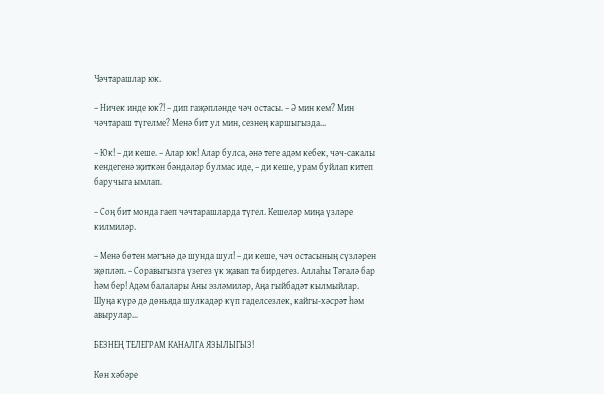Чәчтарашлар юк.

– Ничек инде юк?! – дип гаҗәпләнде чәч остасы. – Ә мин кем? Мин чәчтараш түгелме? Менә бит ул мин, сезнең каршыгызда...

– Юк! – ди кеше. – Алар юк! Алар булса, әнә теге адәм кебек, чәч-сакалы кендегенә җиткән бәндәләр булмас иде, – ди кеше, урам буйлап китеп баручыга ымлап.

– Соң бит монда гаеп чәчтарашларда түгел. Кешеләр миңа үзләре килмиләр.

– Менә бөтен мәгънә дә шунда шул! – ди кеше, чәч остасының сүзләрен җөпләп. – Соравыгызга үзегез үк җавап та бирдегез. Аллаһы Тәгалә бар һәм бер! Адәм балалары Аны эзләмиләр, Аңа гыйбадәт кылмыйлар. Шуңа күрә дә дөньяда шулкадәр күп гаделсезлек, кайгы-хәсрәт һәм авырулар…

БЕЗНЕҢ ТЕЛЕГРАМ КАНАЛГА ЯЗЫЛЫГЫЗ!

Көн хәбәре